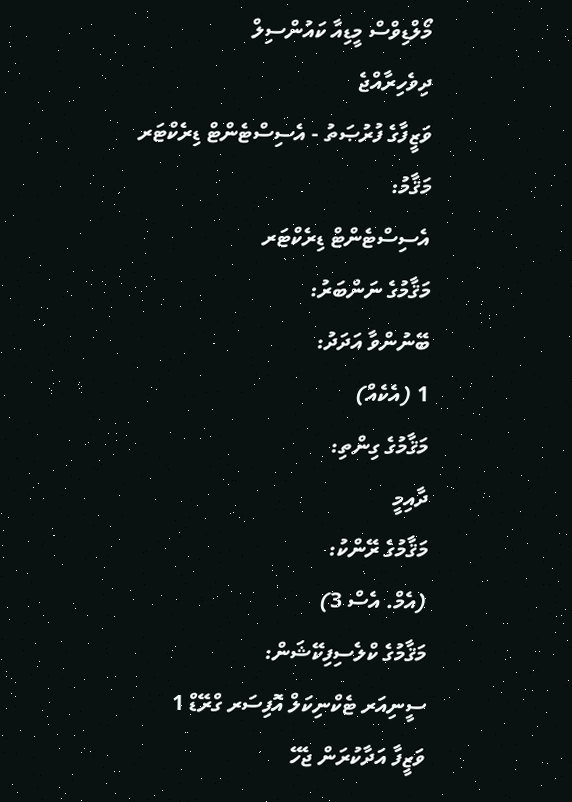މޯލްޑިވްސް މީޑިއާ ކައުންސިލް
ދިވެހިރާއްޖެ
ވަޒީފާގެ ފުރުޞަތު - އެސިސްޓެންޓް ޑިރެކްޓަރ
މަޤާމު:
އެސިސްޓެންޓް ޑިރެކްޓަރ
މަޤާމުގެ ނަންބަރު:
ބޭނުންވާ އަދަދު:
1 (އެކެއް)
މަޤާމުގެ ގިންތި:
ދާއިމީ
މަޤާމުގެ ރޭންކު:
(އެމް. އެސް 3)
މަޤާމުގެ ކްލެސިފިކޭޝަން:
ސީނިއަރ ޓެކްނިކަލް އޮފިސަރ ގްރޭޑް 1
ވަޒީފާ އަދާކުރަން ޖެހޭ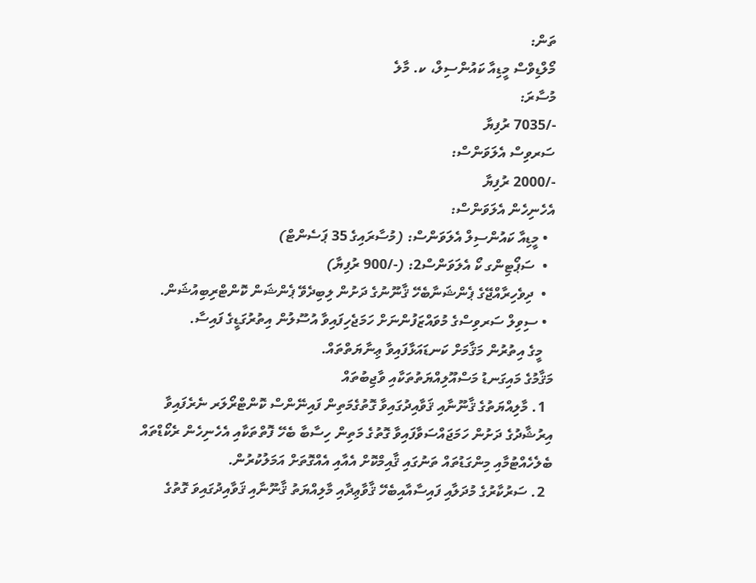ތަން:
މޯލްޑިވްސް މީޑިއާ ކައުންސިލް، ކ. މާލެ
މުސާރަ:
-/7035 ރުފިޔާ
ސަރވިސް އެލަވަންސް:
-/2000 ރުފިޔާ
އެހެނިހެން އެލަވަންސް:
  • މީޑިއާ ކައުންސިލް އެލަވަންސް: (މުސާރައިގެ 35 ޕަސެންޓް)
  •  ސަޕޯޓިންގ ކޯ އެލަވަންސް2: (-/900 ރުފިޔާ)
  •  ދިވެހިރާއްޖޭގެ ޕެންޝަނާބެހޭ ޤާނޫނުގެ ދަށުން ލިބިދެވޭ ޕެންޝަން ކޮންޓްރިބިއުޝަން.
  • ސިވިލް ސަރވިސްގެ މުވައްޒަފުންނަށް ހަމަޖެހިފައިވާ އުސޫލުން އިތުރުގަޑީގެ ފައިސާ.
   މީގެ އިތުރުން މަޤާމަށް ކަނޑައަޅާފައިވާ ޢިނާޔަތްތައް.
މަޤާމުގެ މައިގަނޑު މަސްއޫލިއްޔަތުތަކާއި ވާޖިބުތައް
  1. މާލިއްޔަތުގެ ޤާނޫނާއި ޤަވާއިދުގައިވާ ގޮތުގެމަތިން ފައިނޭންސް ކޮންޓްރޯލަރ ނެރެފައިވާ އިރުޝާދުގެ ދަށުން ހަމަޖައްސަވާފައިވާ ގޮތުގެ މަތިން ހިސާބާ ބެހޭ ފޮތްތަކާއި އެހެނިހެން ރެކޯޑްތައް ބެލެހެއްޓުމާއި މިންގަޑުތައް ތަނުގައި ޤާއިމްކޮށް އެއާއި އެއްގޮތަށް އަމަލުކުރުން.
  2. ސަރުކާރުގެ މުދަލާއި ފައިސާއާއިބެހޭ ޤާވާޢިދާއި މާލިއްޔަތު ޤާނޫނާއި ޤަވާއިދުގައިވަ ގޮތުގެ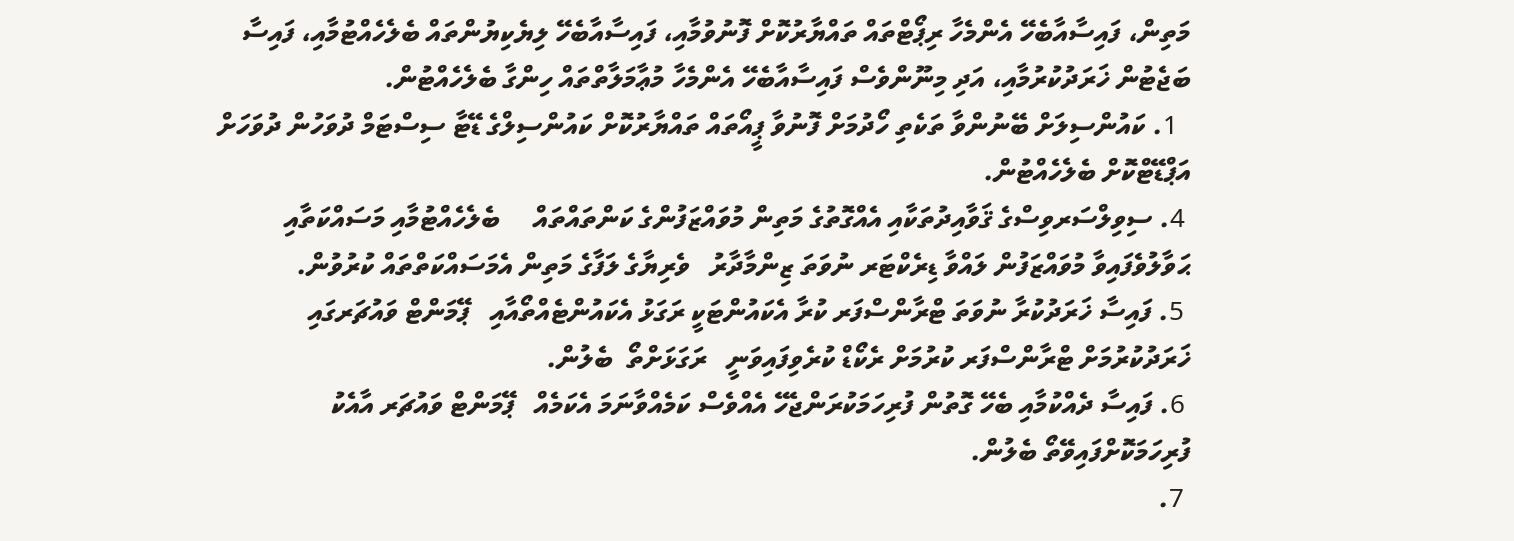މަތިން، ފައިސާއާބެހޭ އެންމެހާ ރިޕޯޓްތައް ތައްޔާރުކޮށް ފޮނުވުމާއި، ފައިސާއާބެހޭ ލިޔެކިޔުންތައް ބެލެހެއްޓުމާއި، ފައިސާ ބަޖެޓުން ޚަރަދުކުރުމާއި، އަދި މިނޫންވެސް ފައިސާއާބެހޭ އެންމެހާ މުޢާމަލާތްތައް ހިންގާ ބެލެހެއްޓުން.
  1. ކައުންސިލަށް ބޭނުންވާ ތަކެތި ހޯދުމަށް ފޮނުވާ ޕީއޯތައް ތައްޔާރުކޮށް ކައުންސިލްގެ ޑޭޓާ ސިސްޓަމް ދުވަހުން ދުވަހަށް އަޕްޑޭޓްކޮށް ބެލެހެއްޓުން.
 4. ސިވިލްސަރވިސްގެ ޤަވާއިދުތަކާއި އެއްގޮތުގެ މަތިން މުވައްޒަފުންގެ ކަންތައްތައް     ބެލެހެއްޓުމާއި މަސައްކަތާއި ޙަވާލުވެފައިވާ މުވައްޒަފުން ލައްވާ ޑިރެކްޓަރ ނުވަތަ ޒިންމާދާރު   ވެރިޔާގެ ލަފާގެ މަތިން އެމަސައްކަތްތައް ކުރުވުން.
 5. ފައިސާ ޚަރަދުކުރާ ނުވަތަ ޓްރާންސްފަރ ކުރާ އެކައުންޓަކީ ރަގަޅު އެކައުންޓެއްތޯއާއި   ޕޭމަންޓް ވައުޗަރގައި ޚަރަދުކުރުމަށް ޓްރާންސްފަރ ކުރުމަށް ރެކޯޑް ކުރެވިފައިވަނީ   ރަގަޅަށްތޯ  ބެލުން.
 6. ފައިސާ ދެއްކުމާއި ބެހޭ ގޮތުން ފުރިހަމަކުރަންޖެހޭ އެއްވެސް ކަމެއްވާނަމަ އެކަމެއް   ޕޭމަންޓް ވައުޗަރ އާއެކު ފުރިހަމަކޮށްފައިވޭތޯ ބެލުން.
 7.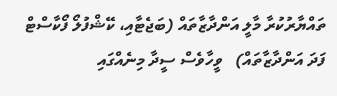ތައްޔާރުކުރާ މާލީ އަންދާޒާތައް (ބަޖެޓާއި، ކޭޝްފުލޯ ފޯކާސްޓް ފަދަ އަންދާޒާތައް)   ވީހާވެސް ސީދާ މިނެއްގައި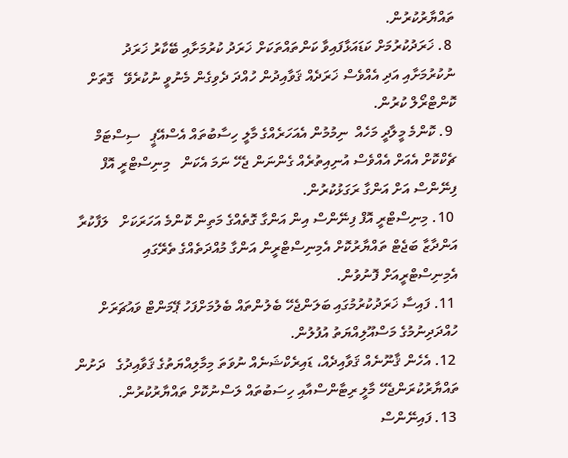ތައްޔާރުކުރުން.
 8. ޚަރަދުކުރުމަށް ކަޑައަޅާފައިވާ ކަންތައްތަކަށް ޚަރަދު ކުރުމަށާއި ބޭކާރު ޚަރަދު   ނުކުރުމަށާއި އަދި އެއްވެސް ޚަރަދެއް ޤަވާއިދުން ހުއްދަ ދެވިގެން މެނުވީ ނުކުރެވޭ   ގޮތަށް ކޮންޓްރޯލް ކުރުން.
 9. ކޮންމެ މީލާދީ މަހެއް  ނިމުމުން އެއަހަރެއްގެ މާލީ ހިސާބުތައް އެސްއޭޕީ   ސިސްޓަމް ޗެކްކޮށް އެއަށް އެއްވެސް އުނިއިތުރެއް ގެންނަން ޖެހޭ ނަމަ އެކަން   މިނިސްޓްރީ އޮފް ފިނޭންސް އަށް އަންގާ ރަގަޅުކުރުން.
 10. މިނިސްޓްރީ އޮފް ފިނޭންސް އިން އަންގާ ގޮތެއްގެ މަތިން ކޮންމެ އަހަރަކަށް   ލަފާކުރާ އަންދާޒާ ބަޖެޓް ތައްޔާރުކޮށް އެމިނިސްޓްރީން އަންގާ މުއްދަތެއްގެ ތެރޭގައި   އެމިނިސްޓްރީއަށް ފޮނުވުން.
 11. ފައިސާ ޚަރަދުކުރުމުގައި ބަލަންޖެހޭ ބެލުންތައް ބެލުމަށްފަހު ޕޭމަންޓް ވައުޗަރަށް   ހުއްދަދިނުމުގެ މަސްއޫލިއްޔަތު އުފުލުން.
 12. އެހެން ޤާނޫނެއް ޤަވާއިދެއް، ޑައިރެކްޝަނެއް ނުވަތަ މިމާލިއްޔަތުގެ ޤަވާއިދުގެ   ދަށުން ތައްޔާރުކުރަންޖެހޭ މާލީ ރިޓާންސްއާއި ހިސަބުތައް ލަސްނުކޮށް ތައްޔާރުކުރުން.
 13. ފައިނޭންސް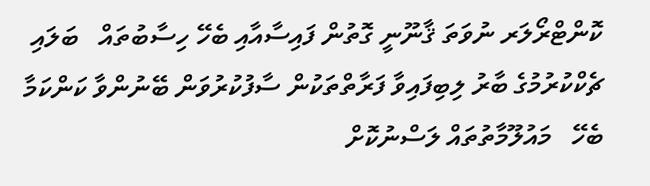ކޮންޓްރޯލަރ ނުވަތަ ޤާނޫނީ ގޮތުން ފައިސާއާއި ބެހޭ ހިސާބުތައް   ބަލައި ޗެކްކުރުމުގެ ބާރު ލިބިފައިވާ ފަރާތްތަކުން ސާފުކުރުވަން ބޭނުންވާ ކަންކަމާ ބެހޭ   މައުލޫމާތުތައް ލަސްނުކޮށް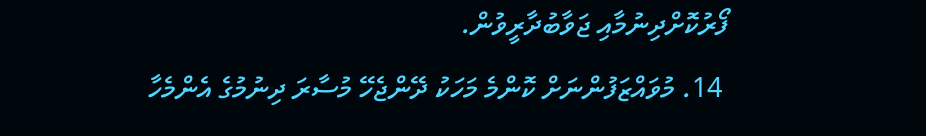ފޯރުކޮށްދިނުމާއި ޖަވާބުދާރީވުން.
 14. މުވައްޒަފުންނަށް ކޮންމެ މަހަކު ދޭންޖެހޭ މުސާރަ ދިނުމުގެ އެންމެހާ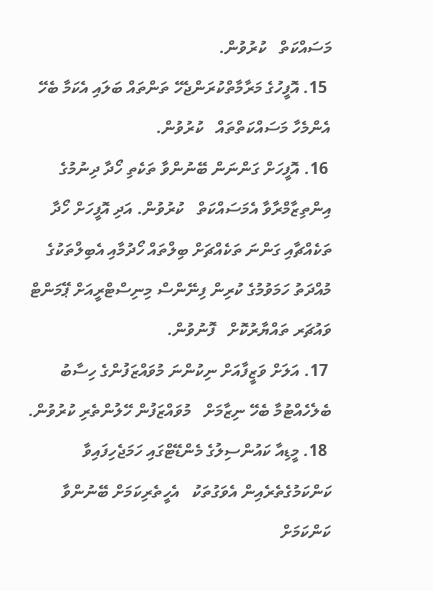މަސައްކަތް   ކުރުވުން.
 15. އޮފީހުގެ މަރާމާތްކުރަންޖެހޭ ތަންތައް ބަލައި އެކަމާ ބެހޭ އެންމެހާ މަސައްކަތްތައް   ކުރުވުން.
 16. އޮފީހަށް ގަންނަން ބޭނުންވާ ތަކެތި ހޯދާ ދިނުމުގެ އިންތިޒާމްރާވާ އެމަސައްކަތް   ކުރުވުން. އަދި އޮފީހަށް ހޯދާ ތަކެއްޗާއި ގަންނަ ތަކެއްޗަށް ބިލްތައް ހޯދުމާއި އެބިލްތަކުގެ   މުއްދަތު ހަމަވުމުގެ ކުރިން ފިނޭންސް މިނިސްޓްރީއަށް ޕޭމަންޓް ވައުޗަރ ތައްޔާރުކޮށް   ފޮނުވުން.
 17. އަލަށް ވަޒީފާއަށް ނިކުންނަ މުވައްޒަފުންގެ ހިސާބު ބެލެހެއްޓުމާ ބެހޭ ނިޒާމަށް   މުވައްޒަފުން ހޭލުންތެރި ކުރުވުން.
 18. މީޑިއާ ކައުންސިލުގެ މެންޑޭޓްގައި ހަމަޖެހިފައިވާ ކަންކަމުގެތެރެއިން އެވަގުތަކު   އެހީތެރިކަމަށް ބޭނުންވާ ކަންކަމަށް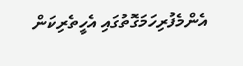އެންމެފުރިހަމަގޮތުގައި އެހީތެރިކަން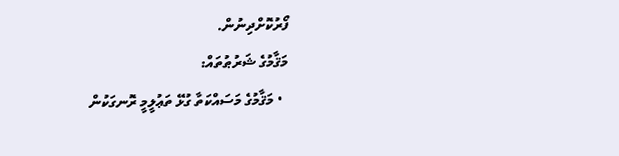ފޯރުކޮށްދިނުން.
މަޤާމުގެ ޝަރުޠުތައް:
  • މަޤާމުގެ މަސައްކަތާ ގުޅޭ ތަޢުލީމީ ރޮނގަކުން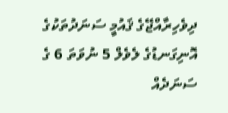ދިވެހިރާއްޖޭގެ ޤައުމީ ސަނަދުތަކުގެ އޮނިގަނޑުގެ ލެވެލް 5 ނުވަތަ 6 ގެ ސަނަދެއް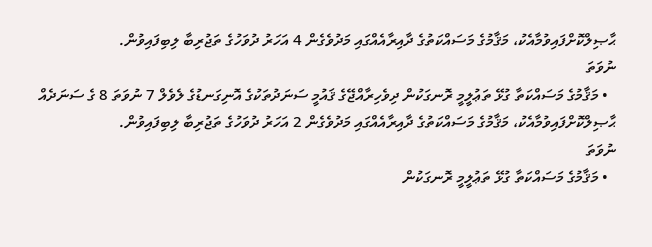ޙާޞިލްކޮށްފައިވުމާއެކު، މަޤާމުގެ މަސައްކަތުގެ ދާއިރާއެއްގައި މަދުވެގެން 4 އަހަރު ދުވަހުގެ ތަޖުރިބާ ލިބިފައިވުން.
ނުވަތަ
  • މަޤާމުގެ މަސައްކަތާ ގުޅޭ ތަޢުލީމީ ރޮނގަކުން ދިވެހިރާއްޖޭގެ ޤައުމީ ސަނަދުތަކުގެ އޮނިގަނޑުގެ ލެވެލް 7 ނުވަތަ 8 ގެ ސަނަދެއް ޙާޞިލްކޮށްފައިވުމާއެކު، މަޤާމުގެ މަސައްކަތުގެ ދާއިރާއެއްގައި މަދުވެގެން 2 އަހަރު ދުވަހުގެ ތަޖުރިބާ ލިބިފައިވުން.
ނުވަތަ
  • މަޤާމުގެ މަސައްކަތާ ގުޅޭ ތަޢުލީމީ ރޮނގަކުން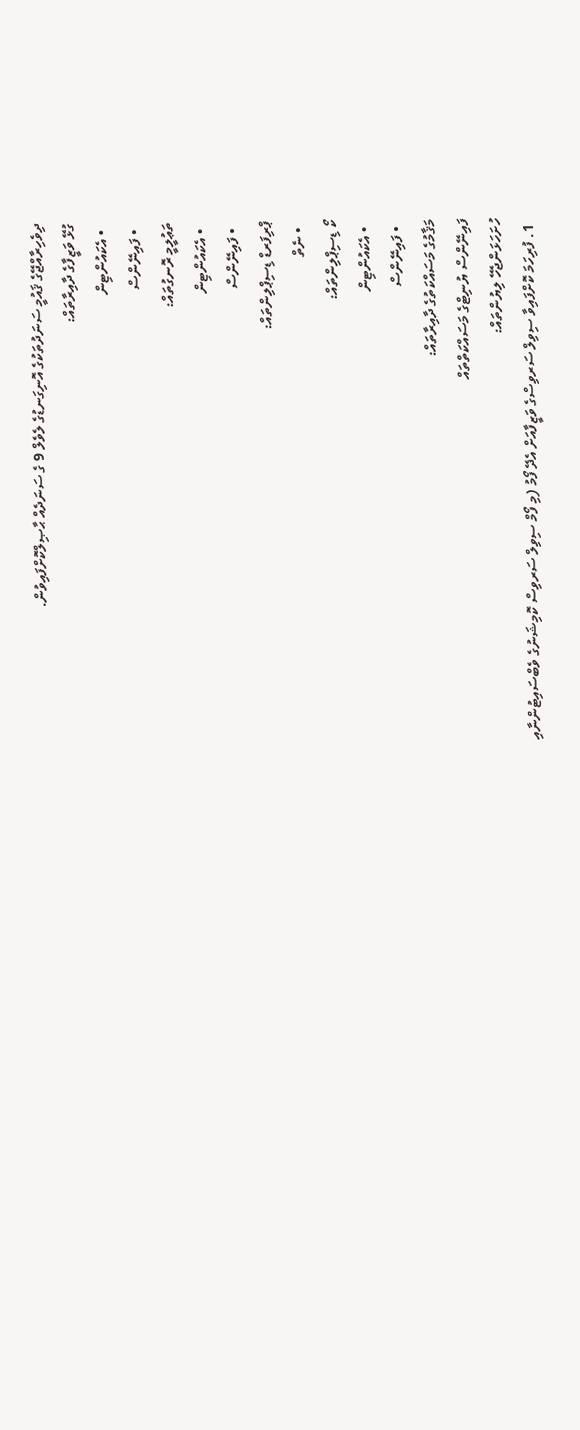ދިވެހިރާއްޖޭގެ ޤައުމީ ސަނަދުތަކުގެ އޮނިގަނޑުގެ ލެވެލް 9 ގެ ސަނަދެއް ޙާޞިލްކޮށްފައިވުން.
ގުޅޭ ވަޒީފާގެ ދާއިރާތައް:
  • އެކައުންޓިން
  • ފައިނޭންސް
ތަޢުލީމީ ރޮނގުތައް:
  • އެކައުންޓިން
  • ފައިނޭންސް
ޕްރިފަރޑް ޑިސިޕްލިންތައް:
  • ނެތް
ކޯ ޑިސިޕްލިންތައް:
  • އެކައުންޓިން
  • ފައިނޭންސް
މަޤާމުގެ މަސައްކަތުގެ ދާއިރާތައް:
ފައިނޭންސް ޔުނިޓްގެ މަސައްކަތްތައް
ހުށަހަޅަންޖެހޭ ލިޔުންތައް:
  1. ފުރިހަމަ ކޮށްފައިވާ ސިވިލް ސަރވިސްގެ ވަޒީފާއަށް އެދޭ ފޯމު (މި ފޯމް ސިވިލް ސަރވިސް ކޮމިޝަނުގެ ވެބްސައިޓުންނާއި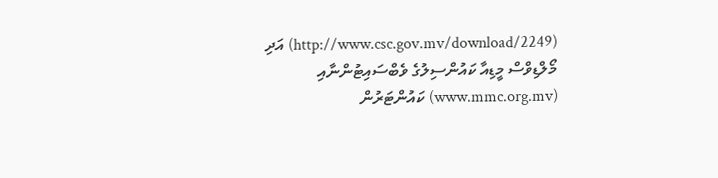(http://www.csc.gov.mv/download/2249) އަދި މޯލްޑިވްސް މީޑިއާ ކައުންސިލުގެ ވެބްސައިޓުންނާއި (www.mmc.org.mv) ކައުންޓަރުން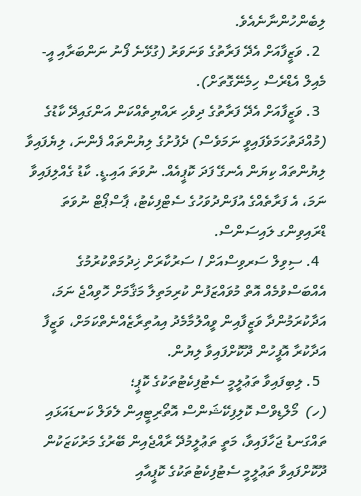ލިބެންހުންނާނެއެވެ.
  2. ވަޒީފާއަށް އެދޭ ފަރާތުގެ ވަނަވަރު (ގުޅޭނެ ފޯނު ނަންބަރާއި އީ-މެއިލް އެޑްރެސް ހިމެނޭގޮތަށް).
  3. ވަޒީފާއަށް އެދޭ ފަރާތުގެ ދިވެހި ރައްޔިތެއްކަން އަންގައިދޭ ކާޑުގެ (މުއްދަތުހަމަވެފައިވީ ނަމަވެސް) ދެފުށުގެ ލިޔުންތައް ފެންނަ، ލިޔެފައިވާ ލިޔުންތައް ކިޔަން އެނގޭ ފަދަ ކޮޕީއެއް. ނުވަތަ އައި.ޑީ. ކާޑު ގެއްލިފައިވާ ނަމަ، އެ ފަރާތެއްގެ އުފަންދުވަހުގެ ސެޓްފިކެޓު، ޕާސްޕޯޓް ނުވަތަ ޑްރައިވިންގ ލައިސަންސް.
  4. ސިވިލް ސަރވިސްއަށް / ސަރުކާރަށް ޚިދުމަތްކުރުމުގެ އެއްބަސްވުމެއް އޮތް މުވައްޒަފުން ކުރިމަތިލާ މަޤާމަށް ހޮވިއްޖެ ނަމަ، އަދާކުރަމުންދާ ވަޒީފާއިން ވީއްލުމާމެދު އިއުތިރާޒެއްނެތްކަމަށް، ވަޒީފާ އަދާކުރާ އޮފީހުން ދޫކޮށްފައިވާ ލިޔުން.
  5. ލިބިފައިވާ ތަޢުލީމީ ސެޓުފިކެޓުތަކުގެ ކޮޕީ؛
(ހ)  މޯލްޑިވްސް ކޮލިފިކޭޝަންސް އޮތޯރިޓީއިން ލެވަލް ކަނޑައަޅައި ތައްގަނޑު ޖަހާފައިވާ، މަތީ ތަޢުލީމުދޭ ރާއްޖެއިން ބޭރުގެ މަރުކަޒަކުން ދޫކޮށްފައިވާ ތަޢުލީމީ ސެޓުފިކެޓުތަކުގެ ކޮޕީއާއި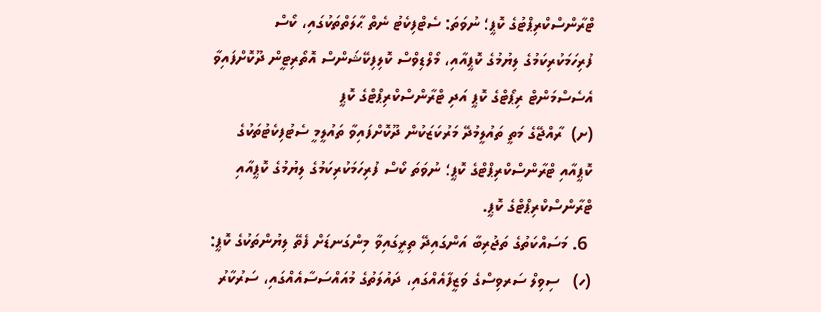ޓްރާންސްކްރިޕްޓުގެ ކޮޕީ؛ ނުވަތަ: ސެޓްފިކެޓު ނެތް ޙާލަތްތަކުގައި، ކޯސް ފުރިހަމަކުރިކަމުގެ ލިޔުމުގެ ކޮޕީއާއި، މޯލްޑިވްސް ކޮލިފިކޭޝަންސް އޮތޯރިޓީން ދޫކޮށްފައިވާ އެސެސްމަންޓް ރިޕޯޓްގެ ކޮޕީ އަދި ޓްރާންސްކްރިޕްޓްގެ ކޮޕީ
(ށ)  ރާއްޖޭގެ މަތީ ތައުލީމުދޭ މަރުކަޒަކުން ދޫކޮށްފައިވާ ތައުލީމީ ސެޓުފިކެޓުތަކުގެ ކޮޕީއާއި ޓްރާންސްކްރިޕްޓްގެ ކޮޕީ؛ ނުވަތަ ކޯސް ފުރިހަމަކުރިކަމުގެ ލިޔުމުގެ ކޮޕީއާއި ޓްރާންސްކްރިޕްޓްގެ ކޮޕީ.
 6. މަސައްކަތުގެ ތަޖުރިބާ އަންގައިދޭ ތިރީގައިވާ މިންގަނޑަށް ފެތޭ ލިޔުންތަކުގެ ކޮޕީ:
(ހ)   ސިވިލް ސަރވިސްގެ ވަޒީފާއެއްގައި، ދައުލަތުގެ މުއައްސަސާއެއްގައި، ސަރުކާރު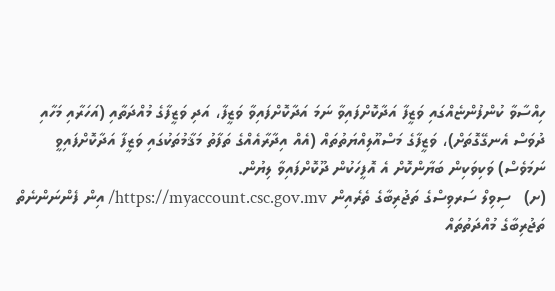ހިއްސާވާ ކުންފުންޏެއްގައި ވަޒީފާ އަދާކޮށްފައިވާ ނަމަ އަދާކޮށްފައިވާ ވަޒީފާ، އަދި ވަޒީފާގެ މުއްދަތާއި (އަހަރާއި މަހާއި ދުވަސް އެނގޭގޮތަށް)، ވަޒީފާގެ މަސްއޫލިއްޔަތުތައް (އެއް އިދާރާއެއްގެ ތަފާތު މަޤާމުތަކުގައި ވަޒީފާ އަދާކޮށްފައިވީ ނަމަވެސް) ވަކިވަކިން ބަޔާންކޮށް އެ އޮފީހަކުން ދޫކޮށްފައިވާ ލިޔުން.
(ށ)   ސިވިލް ސަރވިސްގެ ތަޖުރިބާގެ ތެރެއިން https://myaccount.csc.gov.mv/ އިން ފެންނަންނެތް ތަޖުރިބާގެ މުއްދަތުތައް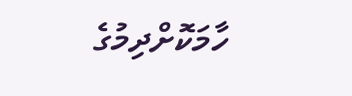ހާމަކޮށްދިމުގެ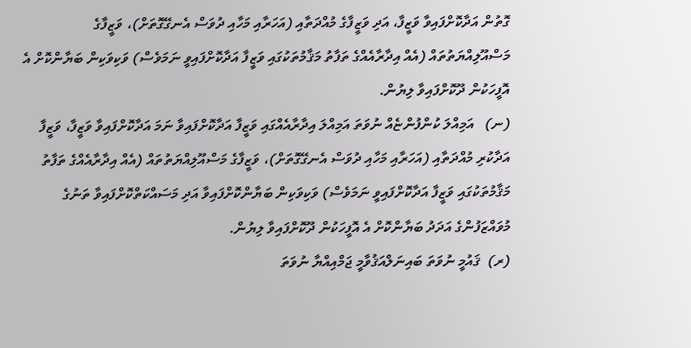ގޮތުން އަދާކޮށްފައިވާ ވަޒީފާ، އަދި ވަޒީފާގެ މުއްދަތާއި (އަހަރާއި މަހާއި ދުވަސް އެނގޭގޮތަށް)، ވަޒީފާގެ މަސްއޫލިއްޔަތުތައް (އެއް އިދާރާއެއްގެ ތަފާތު މަޤާމުތަކުގައި ވަޒީފާ އަދާކޮށްފައިވީ ނަމަވެސް) ވަކިވަކިން ބަޔާންކޮށް އެ އޮފީހަކުން ދޫކޮށްފައިވާ ލިޔުން.
(ނ)   އަމިއްލަ ކުންފުންޏެއް ނުވަތަ އަމިއްލަ އިދާރާއެއްގައި ވަޒީފާ އަދާކޮށްފައިވާ ނަމަ އަދާކޮށްފައިވާ ވަޒީފާ، ވަޒީފާ އަދާކުރި މުއްދަތާއި (އަހަރާއި މަހާއި ދުވަސް އެނގޭގޮތަށް)، ވަޒީފާގެ މަސްއޫލިއްޔަތުތައް (އެއް އިދާރާއެއްގެ ތަފާތު މަޤާމުތަކުގައި ވަޒީފާ އަދާކޮށްފައިވީ ނަމަވެސް) ވަކިވަކިން ބަޔާންކޮށްފައިވާ އަދި މަސައްކަތްކޮށްފައިވާ ތަނުގެ މުވައްޒަފުންގެ އަދަދު ބަޔާންކޮށް އެ އޮފީހަކުން ދޫކޮށްފައިވާ ލިޔުން.
(ރ)  ޤައުމީ ނުވަތަ ބައިނަލްއަޤުވާމީ ޖަމްއިއްޔާ ނުވަތަ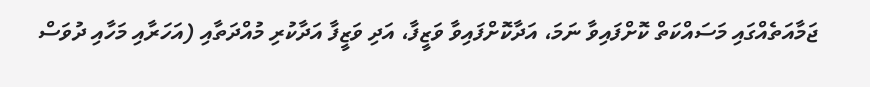ޖަމާއަތެއްގައި މަސައްކަތް ކޮށްފައިވާ ނަމަ، އަދާކޮށްފައިވާ ވަޒީފާ، އަދި ވަޒީފާ އަދާކުރި މުއްދަތާއި (އަހަރާއި މަހާއި ދުވަސް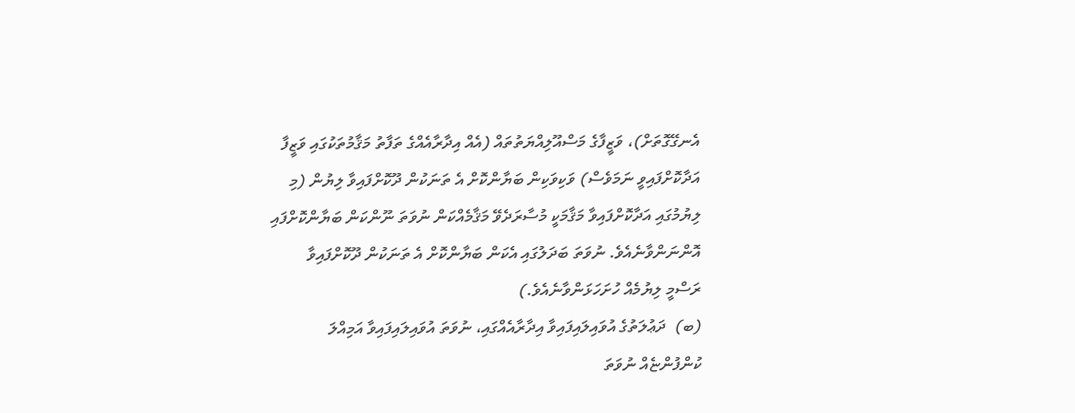އެނގޭގޮތަށް)، ވަޒީފާގެ މަސްއޫލިއްޔަތުތައް (އެއް އިދާރާއެއްގެ ތަފާތު މަޤާމުތަކުގައި ވަޒީފާ އަދާކޮށްފައިވީ ނަމަވެސް) ވަކިވަކިން ބަޔާންކޮށް އެ ތަނަކުން ދޫކޮށްފައިވާ ލިޔުން (މި ލިޔުމުގައި އަދާކޮށްފައިވާ މަޤާމަކީ މުސާރަދެވޭ މަޤާމެއްކަން ނުވަތަ ނޫންކަން ބަޔާންކޮށްފައި އޮންނަންވާނެއެވެ. ނުވަތަ ބަދަލުގައި އެކަން ބަޔާންކޮށް އެ ތަނަކުން ދޫކޮށްފައިވާ ރަސްމީ ލިޔުމެއް ހުށަހަޅަންވާނެއެވެ.)
(ބ)  ދަޢުލަތުގެ އުވައިލައިފައިވާ އިދާރާއެއްގައި، ނުވަތަ އުވައިލައިފައިވާ އަމިއްލަ ކުންފުންޏެއް ނުވަތަ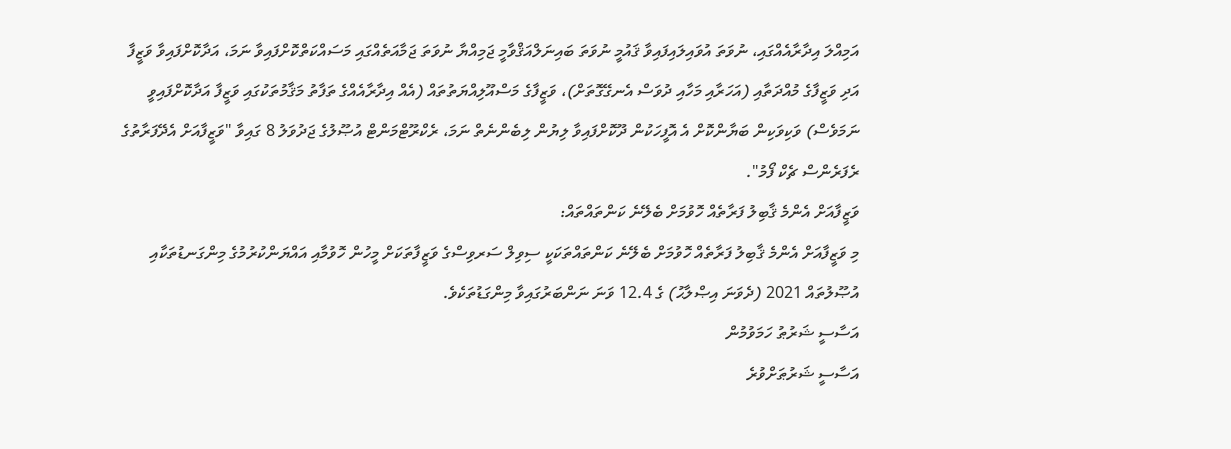އަމިއްލަ އިދާރާއެއްގައި، ނުވަތަ އުވައިލައިފައިވާ ޤައުމީ ނުވަތަ ބައިނަލްއަޤްވާމީ ޖަމިއްޔާ ނުވަތަ ޖަމާއަތެއްގައި މަސައްކަތްކޮށްފައިވާ ނަމަ، އަދާކޮށްފައިވާ ވަޒީފާ އަދި ވަޒީފާގެ މުއްދަތާއި (އަހަރާއި މަހާއި ދުވަސް އެނގޭގޮތަށް)، ވަޒީފާގެ މަސްއޫލިއްޔަތުތައް (އެއް އިދާރާއެއްގެ ތަފާތު މަޤާމުތަކުގައި ވަޒީފާ އަދާކޮށްފައިވީ ނަމަވެސް) ވަކިވަކިން ބަޔާންކޮށް އެ އޮފީހަކުން ދޫކޮށްފައިވާ ލިޔުން ލިބެންނެތް ނަމަ، ރެކްރޫޓްމަންޓް އުޞޫލުގެ ޖަދުވަލު 8 ގައިވާ "ވަޒީފާއަށް އެދޭފަރާތުގެ ރެފަރެންސް ޗެކް ފޯމު".
ވަޒީފާއަށް އެންމެ ޤާބިލު ފަރާތެއް ހޮވުމަށް ބެލޭނެ ކަންތައްތައް:
މި ވަޒީފާއަށް އެންމެ ޤާބިލު ފަރާތެއް ހޮވުމަށް ބެލޭނެ ކަންތައްތަކަކީ ސިވިލް ސަރވިސްގެ ވަޒީފާތަކަށް މީހުން ހޮވުމާއި އައްޔަންކުރުމުގެ މިންގަނޑުތަކާއި އުޞޫލުތައް 2021 (ދެވަނަ އިޞްލާޙު) ގެ 12.4 ވަނަ ނަންބަރުގައިވާ މިންގަޑުތަކެވެ.
އަސާސީ ޝަރުޠު ހަމަވުމުން
އަސާސީ ޝަރުޠަށްވުރެ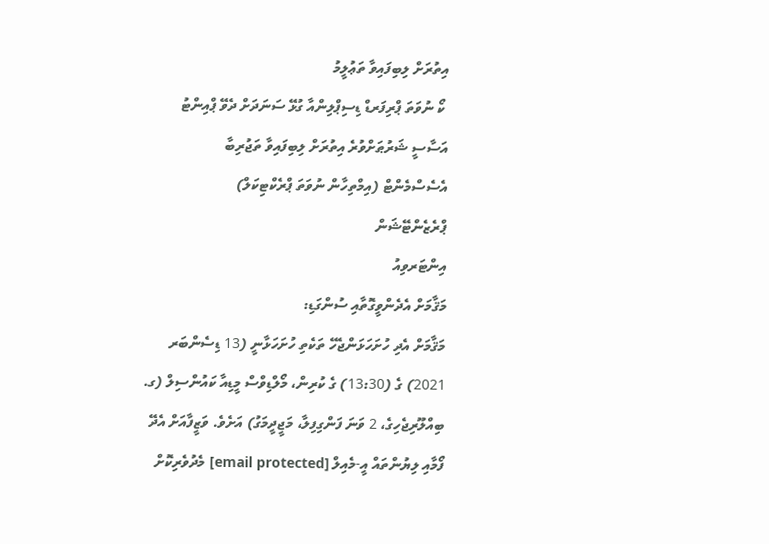އިތުރަށް ލިބިފައިވާ ތަޢުލީމު
 ކޯ ނުވަތަ ޕްރިފަރޑް ޑިސިޕްލިންއާ ގުޅޭ ސަނަދަށް ދެވޭ ޕްއިންޓު
އަސާސީ ޝަރުޠަށްވުރެ އިތުރަށް ލިބިފައިވާ ތަޖުރިބާ
އެސެސްމެންޓް (އިމްތިހާން ނުވަތަ ޕްރެކްޓިކަލް)
ޕްރެޒެންޓޭޝަން
އިންޓަރވިއު
މަޤާމަށް އެދެންވީގޮތާއި ސުންގަޑި:
މަޤާމަށް އެދި ހުށަހަޅަންޖެހޭ ތަކެތި ހުށަހަޅާނީ (13 ޑިސެންބަރ 2021) ގެ (13:30) ގެ ކުރިން، މޯލްޑިވްސް މީޑިއާ ކައުންސިލް (ގ. ބިއްލޫރިޖެހިގެ، 2 ވަނަ ފަންގިފިލާ، މަޖީދީމަގު) އަށެވެ. ވަޒީފާއަށް އެދޭ ފޯމާއި ލިޔުންތައް އީ-މެއިލް [email protected] މެދުވެރިކޮށް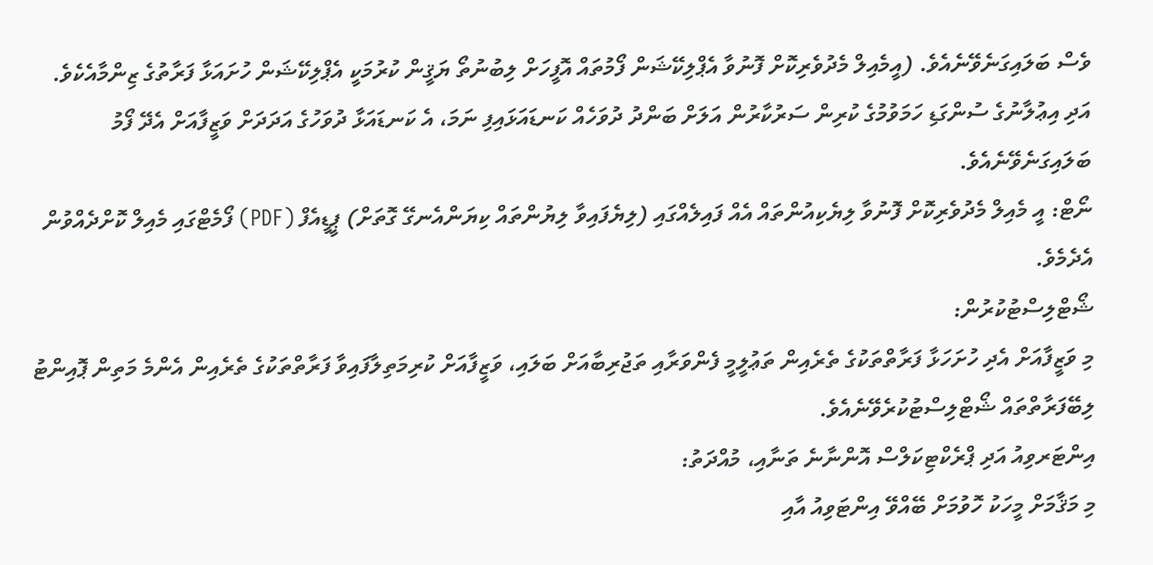ވެސް ބަލައިގަނެވޭނެއެވެ. (އީމެއިލް މެދުވެރިކޮށް ފޮނުވާ އެޕްލިކޭޝަން ފޯމުތައް އޮފީހަށް ލިބުނުތޯ ޔަޤީން ކުރުމަކީ އެޕްލިކޭޝަން ހުށައަޅާ ފަރާތުގެ ޒިންމާއެކެވެ.
އަދި އިޢުލާނުގެ ސުންގަޑި ހަމަވުމުގެ ކުރިން ސަރުކާރުން އަލަށް ބަންދު ދުވަހެއް ކަނޑައަޅައިފި ނަމަ، އެ ކަނޑައަޅާ ދުވަހުގެ އަދަދަށް ވަޒީފާއަށް އެދޭ ފޯމު ބަލައިގަނެވޭނެއެވެ.
ނޯޓް: އީ މެއިލް މެދުވެރިކޮށް ފޮނުވާ ލިޔެކިއުންތައް އެއް ފައިލެއްގައި (ލިޔެފައިވާ ލިޔުންތައް ކިޔަންއެނގޭ ގޮތަށް) ޕީޑީއެފް (PDF) ފޯމެޓްގައި މެއިލް ކޮށްދެއްވުން އެދެމެވެ.
ޝޯޓްލިސްޓުކުރުން:
މި ވަޒީފާއަށް އެދި ހުށަހަޅާ ފަރާތްތަކުގެ ތެރެއިން ތަޢުލީމީ ފެންވަރާއި ތަޖުރިބާއަށް ބަލައި، ވަޒީފާއަށް ކުރިމަތިލާފައިވާ ފަރާތްތަކުގެ ތެރެއިން އެންމެ މަތިން ޕޮއިންޓު ލިބޭފަރާތްތައް ޝޯޓްލިސްޓުކުރެވޭނެއެވެ.
އިންޓަރވިއު އަދި ޕްރެކްޓިކަލްސް އޮންނާނެ ތަނާއި، މުއްދަތު:
މި މަޤާމަށް މީހަކު ހޮވުމަށް ބޭއްވޭ އިންޓަވިއު އާއި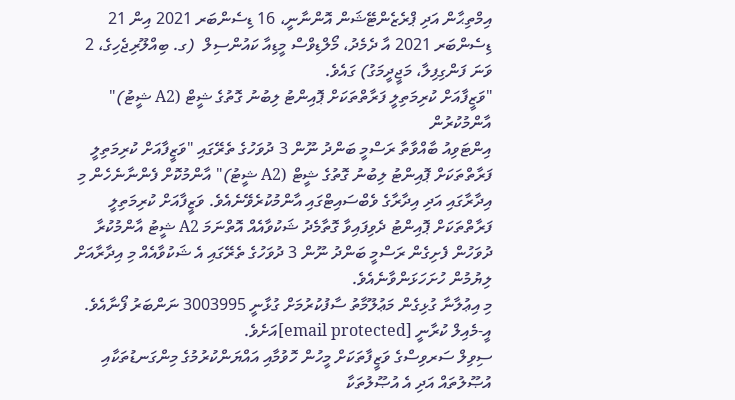އިމްތިޙާން އަދި ޕްރެޒެންޓޭޝަން އޮންނާނީ، 16 ޑިސެންބަރ 2021 އިން 21 ޑިސެންބަރ 2021 އާ ދެމެދު، މޯލްޑިވްސް މީޑިއާ ކައުންސިލް  (ގ. ބިއްލޫރިޖެހިގެ، 2 ވަނަ ފަންގިފިލާ، މަޖީދީމަގު) ގައެވެ.
"ވަޒީފާއަށް ކުރިމަތިލީ ފަރާތްތަކަށް ޕޮއިންޓު ލިބުނު ގޮތުގެ ޝީޓް (A2 ޝީޓު)" އާންމުކުރުން
އިންޓަވިއު ބާއްވާތާ ރަސްމީ ބަންދު ނޫން 3 ދުވަހުގެ ތެރޭގައި "ވަޒީފާއަށް ކުރިމަތިލީ ފަރާތްތަކަށް ޕޮއިންޓު ލިބުނު ގޮތުގެ ޝީޓް (A2 ޝީޓު)" އާންމުކޮށް ފެންނާނެހެން މި އިދާރާގައި އަދި އިދާރާގެ ވެބްސައިޓްގައި އާންމުކުރެވޭނެއެވެ. ވަޒީފާއަށް ކުރިމަތިލީ ފަރާތްތަކަށް ޕޮއިންޓު ދެވިފައިވާ ގޮތާމެދު ޝަކުވާއެއް އޮތްނަމަ A2 ޝީޓު އާންމުކުރާ ދުވަހުން ފެށިގެން ރަސްމީ ބަންދު ނޫން 3 ދުވަހުގެ ތެރޭގައި އެ ޝަކުވާއެއް މި އިދާރާއަށް ލިޔުމުން ހުށަހަޅަންވާނެއެވެ.
މި އިޢުލާނާ ގުޅިގެން މަޢުލޫމާތު ސާފުކުރުމަށް ގުޅާނީ 3003995 ނަންބަރު ފޯނާއެވެ.
އީ-މެއިލް ކުރާނީ [email protected]އަށެވެ.
ސިވިލް ސަރވިސްގެ ވަޒީފާތަކަށް މީހުން ހޮވުމާއި އައްޔަންކުރުމުގެ މިންގަނޑުތަކާއި އުޞޫލުތައް އަދި އެ އުޞޫލުތަކާ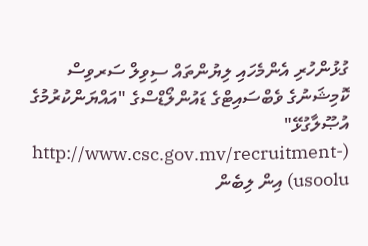ގުޅުންހުރި އެންމެހައި ލިޔުންތައް ސިވިލް ސަރވިސް ކޮމިޝަނުގެ ވެބްސައިޓްގެ ޑައުންލޯޑްސްގެ "އައްޔަންކުރުމުގެ އުޞޫލާގުޅޭ" (http://www.csc.gov.mv/recruitment-usoolu) އިން ލިބެން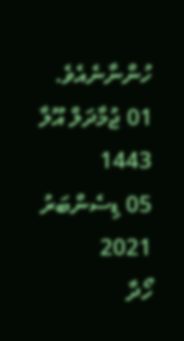ހުންނާނެއެވެ.
01 ޖުމާދަލް އޫލާ  1443
05 ޑިސެންބަރު 2021
ހޯދާ